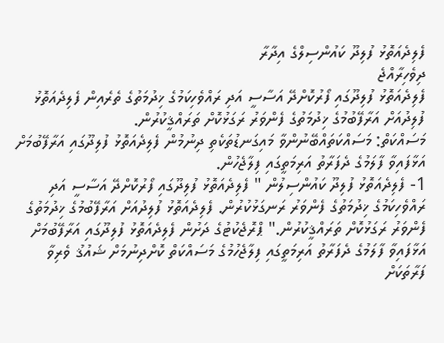ފެލިދެއަތޮޅު ފުލިދޫ ކައުންސިލްގެ އިދާރާ
ދިވެހިރާއްޖެ
ފެލިދެއަތޮޅު ފުލިދޫގައި ފޯރުކޮށްދޭ އަސާސީ އަދި ރައްވެހިކަމުގެ ޚިދުމަތުގެ ތެރެއިން ފެލިދެއަތޮޅު ފުލިދުއަށް އަރާފޭބުމުގެ ޚިދުމަތުގެ ފެންވަރު ރަގަޅުކޮށް ތަރައްޤީކުރުން.
މަސައްކަތް: މަސައްކަތައްބޭނުންވާ މައިގަނޑުތަކެތި ދިނުމުން ފެލިދެއަތޮޅު ފުލިދޫގައި އަރާފޭބުމަށް އަޅާފައިވާ ފާލަމުގެ ދެފަރާތު އަރިމަތީގައި ފިލާޖެހުން.
1- ފެލިދެއަތޮޅު ފުލިދޫ ކައުންސިލުން " ފެލިދެއަތޮޅު ފުލިދޫގައި ފޯރުކޮށްދޭ އަސާސީ އަދި ރައްވެހިކަމުގެ ޚިދުމަތުގެ ފެންވަރު ރަނގަޅުކުރުން. ފެލިދެއަތޮޅު ފުލިދުއަށް އަރާފޭބުމުގެ ޚިދުމަތުގެ ފެންވަރު ރަގަޅުކޮށް ތަރައްޤީކުރުން." ޕްރޮޖެކުޓުގެ ދަށުން ފެލިދެއަތޮޅު ފުލިދޫގައި އަރާފޭބުމަށް އަޅާފައިވާ ފާލަމުގެ ދެފަރާތު އަރިމަތީގައި ފިލާޖެހުމުގެ މަސައްކަތް ކޮށްދިނުމަށް ޝައުޤު ވެރިވާ ފަރާތަކަށް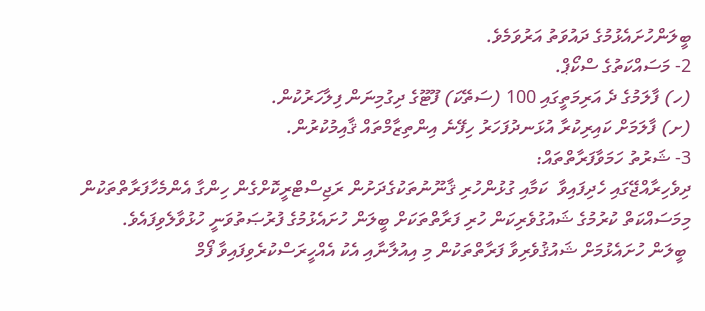ބީލަންހުށައެޅުމުގެ ދައުވަތު އަރުވަމެވެ.
2- މަސައްކަތުގެ ސްކޯޕް.
(ހ) ފާލަމުގެ ދެ އަރިމަތީގައި 100 (ސަތޭކަ) ފޫޓޫގެ ދިގުމިނަން ފިލާހަރުކުން.
(ށ) ފާލަމަށް ކައިރިކުރާ އުޅަނދުފަހަރު ހިފޭނެ އިންތިޒާމްތައް ޤާއިމުކުރުން.
3- ޝަރުތު ހަމަވާފަރާތްތައް:
ދިވެހިރާއްޖޭގައި ހެދިފައިވާ  ކަމާއި ގުޅުންހުރި ޤާނޫނުތަކުގެދަށުން ރަޖިސްޓްރީކޮށްގެން ހިންގާ އެންމެހާފަރާތްތަކުން މިމަސައްކަތް ކުރުމުގެ ޝައުގުވެރިކަން ހުރި ފަރާތްތަކަށް ބީލަން ހުށައެޅުމުގެ ފުރުޞަތުވަނީ ހުޅުވާލެވިފައެވެ.
 ބީލަން ހުށައެޅުމަށް ޝައުޤުވެރިވާ ފަރާތްތަކުން މި އިއުލާނާއި އެކު އެއްހީރަސްކުރެވިފައިވާ ފޯމް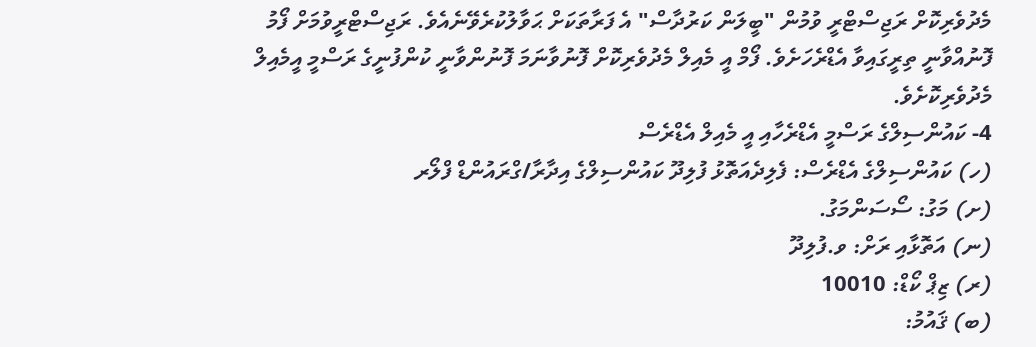މެދުވެރިކޮށް ރަޖިސްޓްރީ ވުމުން "ބީލަން ކަރުދާސް" އެ ފަރާތަކަށް ޙަވާލުކުރެވޭނެއެވެ. ރަޖިސްޓްރީވުމަށް ފޯމު ފޮނުއްވާނީ ތިރީގައިވާ އެޑްރެހަށެވެ. ފޯމް އީ މެއިލް މެދުވެރިކޮށް ފޮނުވާނަމަ ފޮނުންވާނީ ކުންފުނީގެ ރަސްމީ އީމެއިލް މެދުވެރިކޮށެވެ.
4- ކައުންސިލްގެ ރަސްމީ އެޑްރެހާއި އީ މެއިލް އެޑްރެސް
(ހ) ކައުންސިލްގެ އެޑްރެސް: ފެލިދެއަތޮޅު ފުލިދޫ ކައުންސިލްގެ އިދާރާ/ގްރައުންޑް ފްލޯރ
(ށ) މަގު: ސޯސަންމަގު.
(ނ) އަތޮޅާއި ރަށް: ވ.ފުލިދޫ
(ރ) ޒިޕް ކޯޑް: 10010
(ބ) ޤައުމު: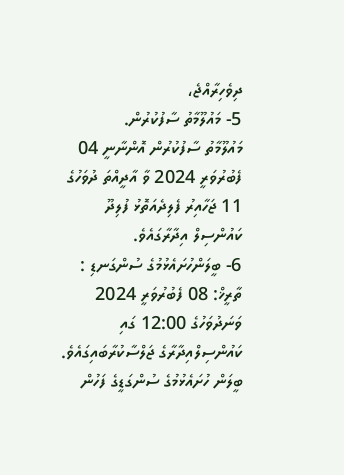ދިވެހިރާއްޖެ،
5- މައުލޫމާތު ސާފުކުރުން.
މައުލޫމާތު ސާފުކުރުން އޮންނާނީ 04 ފެބުރުވަރީ 2024 ވާ އާދީއްތަ ދުވަހުގެ 11 ޖަހާއިރު ފެލިދެއަތޮޅު ފުލިދޫ ކައުންސިލް އިދާރާގައެވެ.
6- ބީލަންހުށައެޅުމުގެ ސުންގަނޑި :
ތާރީޚް: 08 ފެބުރުވަރީ 2024 ވަނަދުވަހުގެ 12:00 ގައި ކައުންސިލްއިދާރާގެ ޖަލްސާކުރާބައިގައެވެ.
ބީލަން ހުށައެޅުމުގެ ސުންގަޑީގެ ފަހުން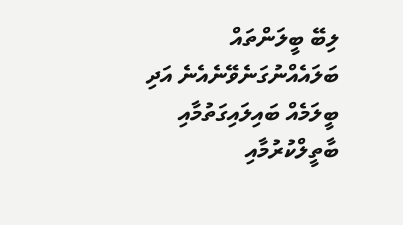ލިބޭ ބީލަންތައް  ބަލައެއްނުގަނެވޭނެއެނެ އަދި ބީލަމެއް ބައިލައިގަތުމާއި ބާތީލްކުރުމާއި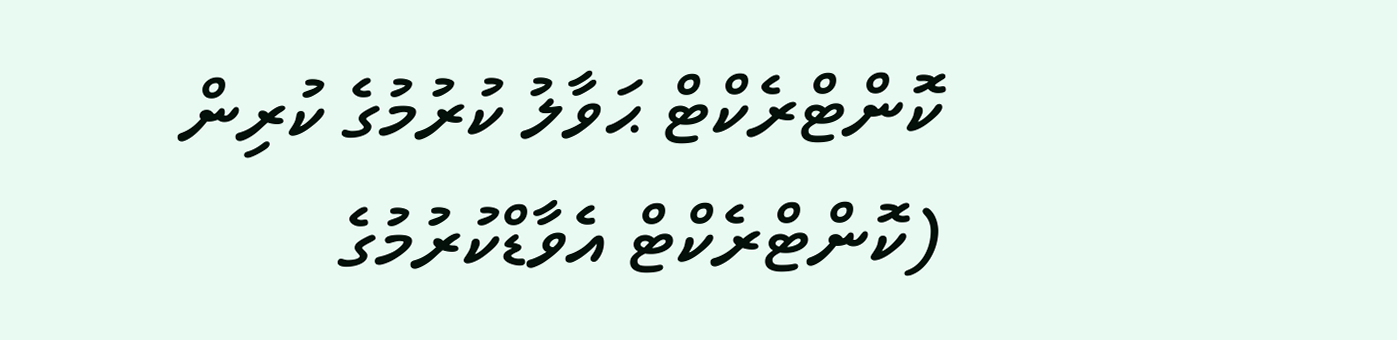ކޮންޓްރެކްޓް ޙަވާލު ކުރުމުގެ ކުރިން (ކޮންޓްރެކްޓް އެވާޑްކުރުމުގެ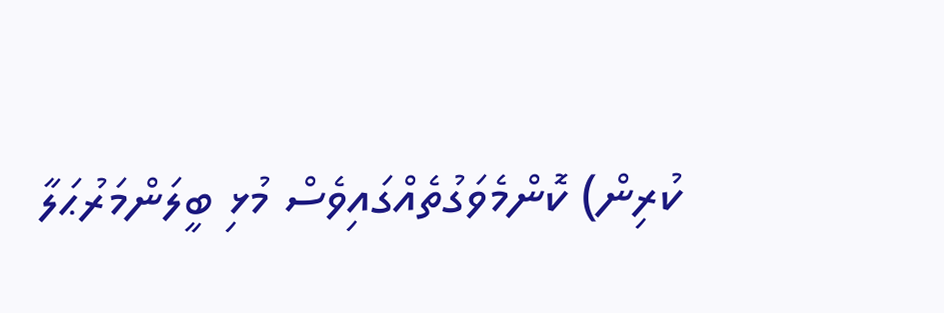ކުރިން) ކޮންމެވަގުތެއްގައިވެސް މުޅި ބީލަންމަރުޙަލާ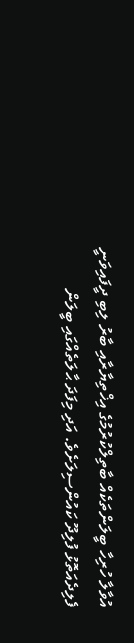އުވާލާ ހުރިހާ ބީލަންތަކެއް ބާތިލްކުރުމުގެ އިޚްތިޔާރާއި ބާރު ލިބި ދީފައިވަނީ ފެލިދެއަތޮޅު ފުލިދޫ ކައުންސިލަށެވެ. އަދި މިފަދަ ޙާލަތެއްގައި ބީލަން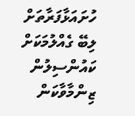ހުށައަޅާފަރާތަށް ލިބޭ ގެއްލުމަކަށް ކައުންސިލުން ޒިންމާވާކަން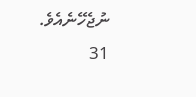ނުޖެހޭނެއެވެ.
31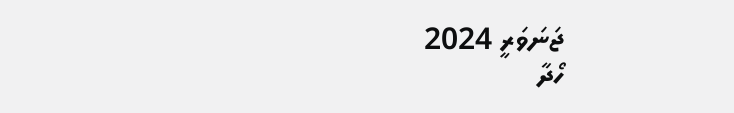ޖަނަވަރީ 2024
ހޯދާ